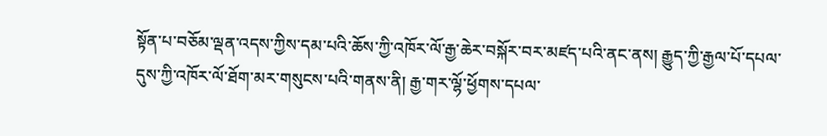སྟོན་པ་བཅོམ་ལྡན་འདས་ཀྱིས་དམ་པའི་ཆོས་ཀྱི་འཁོར་ལོ་རྒྱ་ཆེར་བསྐོར་བར་མཛད་པའི་ནང་ནས། རྒྱུད་ཀྱི་རྒྱལ་པོ་དཔལ་དུས་ཀྱི་འཁོར་ལོ་ཐོག་མར་གསུངས་པའི་གནས་ནི། རྒྱ་གར་ལྷོ་ཕྱོགས་དཔལ་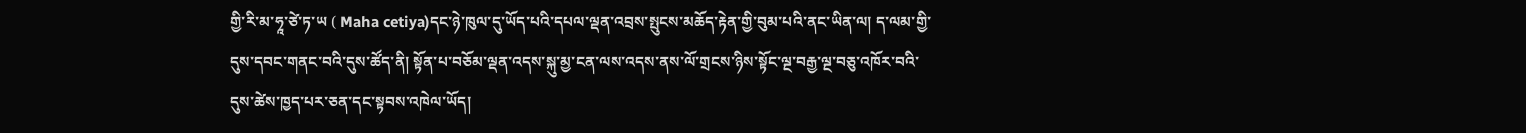གྱི་རི་མ་ཧཱ་ཙེ་ཏ་ཡ ( Maha cetiya)དང་ཉེ་ཁུལ་དུ་ཡོད་པའི་དཔལ་ལྡན་འབྲས་སྤུངས་མཆོད་རྟེན་གྱི་བུམ་པའི་ནང་ཡིན་ལ། ད་ལམ་གྱི་དུས་དབང་གནང་བའི་དུས་ཚོད་ནི། སྟོན་པ་བཅོམ་ལྡན་འདས་སྐུ་མྱ་ངན་ལས་འདས་ནས་ལོ་གྲངས་ཉིས་སྟོང་ལྔ་བརྒྱ་ལྔ་བཅུ་འཁོར་བའི་དུས་ཚེས་ཁྱད་པར་ཅན་དང་སྟབས་འཁེལ་ཡོད།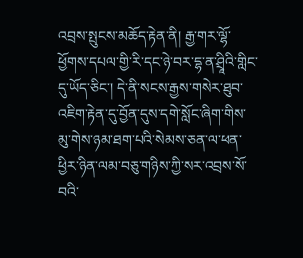འབྲས་སྤུངས་མཆོད་རྟེན་ནི། རྒྱ་གར་ལྷོ་ཕྱོགས་དཔལ་གྱི་རི་དང་ཉེ་བར་དྷ་ན་ཤྲཱིའི་གླིང་དུ་ཡོད་ཅིང་། དེ་ནི་སངས་རྒྱས་གསེར་ཐུབ་འཇིག་རྟེན་དུ་བྱོན་དུས་དགེ་སློང་ཞིག་གིས་མུ་གེས་ཉམ་ཐག་པའི་སེམས་ཅན་ལ་ཕན་ཕྱིར་ཉིན་ལམ་བཅུ་གཉིས་ཀྱི་སར་འབྲས་སོ་བའི་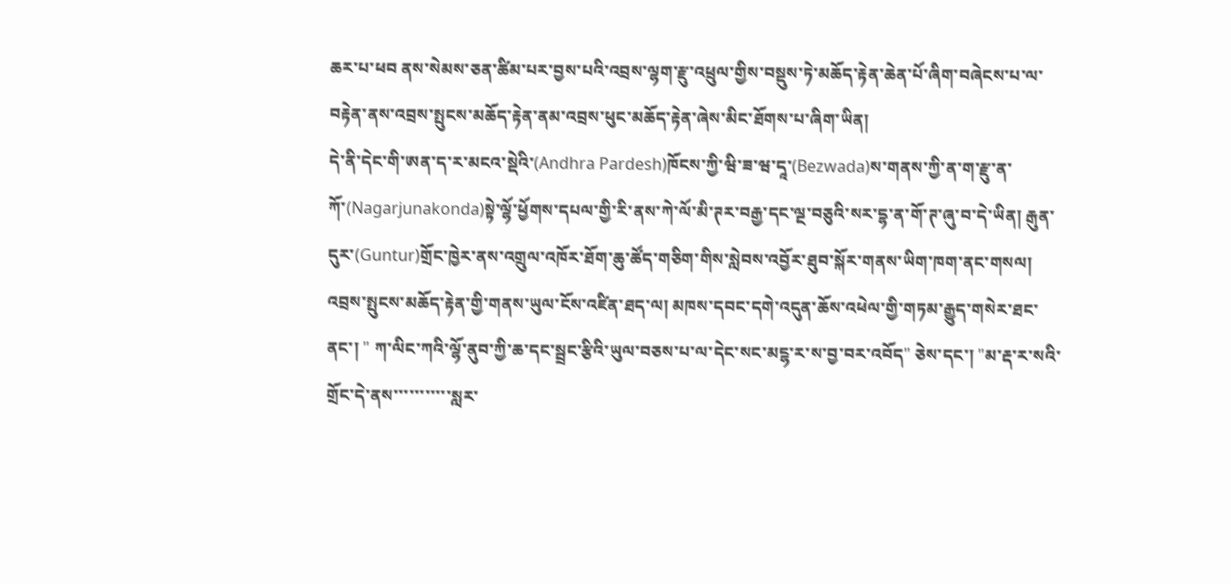ཆར་པ་ཕབ ནས་སེམས་ཅན་ཚིམ་པར་བྱས་པའི་འབྲས་ལྷག་རྫུ་འཕྲུལ་གྱིས་བསྡུས་ཏེ་མཆོད་རྟེན་ཆེན་པོ་ཞིག་བཞེངས་པ་ལ་བརྟེན་ནས་འབྲས་སྤུངས་མཆོད་རྟེན་ནམ་འབྲས་ཕུང་མཆོད་རྟེན་ཞེས་མིང་ཐོགས་པ་ཞིག་ཡིན།
དེ་ནི་དེང་གི་ཨན་ད་ར་མངའ་སྡེའི་(Andhra Pardesh)ཁོངས་ཀྱི་ཝི་ཟ་ཝ་དཱ་(Bezwada)ས་གནས་ཀྱི་ན་ག་རྫུ་ན་ཀོ་(Nagarjunakonda)སྟེ་ལྷོ་ཕྱོགས་དཔལ་གྱི་རི་ནས་ཀེ་ལོ་མི་ཊར་བརྒྱ་དང་ལྔ་བཅུའི་སར་དྷ་ན་གོ་ཊ་ཞུ་བ་དེ་ཡིན། རྒུན་དུར་(Guntur)གྲོང་ཁྱེར་ནས་འགྲུལ་འཁོར་ཐོག་ཆུ་ཚོད་གཅིག་གིས་སླེབས་འབྱོར་ཐུབ་སྐོར་གནས་ཡིག་ཁག་ནང་གསལ།
འབྲས་སྤུངས་མཆོད་རྟེན་གྱི་གནས་ཡུལ་ངོས་འཛིན་ཐད་ལ། མཁས་དབང་དགེ་འདུན་ཆོས་འཕེལ་གྱི་གཏམ་རྒྱུད་གསེར་ཐང་ནང་། " ཀ་ལིང་ཀའི་ལྷོ་ནུབ་ཀྱི་ཆ་དང་སྦྲང་རྩིའི་ཡུལ་བཅས་པ་ལ་དེང་སང་མངྷ་ར་ས་བྱ་བར་འབོད" ཅེས་དང་། "མ་རྡ་ར་སའི་གྲོང་དེ་ནས་་་་་་་་་་་སླར་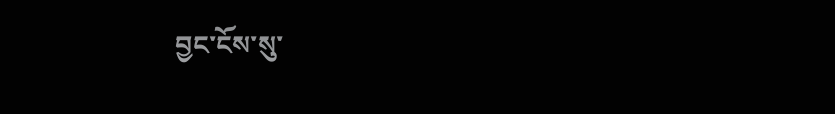བྱང་ངོས་སུ་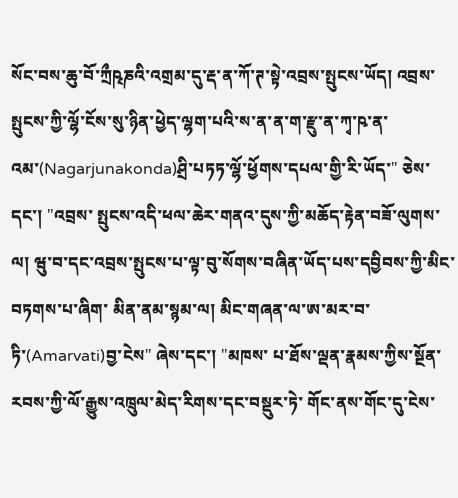སོང་བས་ཆུ་བོ་ཀྲྀཥ྄ཎའི་འགྲམ་དུ་རྡ་ན་ཀོ་ཊ་སྟེ་འབྲས་སྤུངས་ཡོད། འབྲས་སྤུངས་ཀྱི་ལྷོ་ངོས་སུ་ཉིན་ཕྱེད་ལྷག་པའི་ས་ན་ན་ག་རྫུ་ན་ཀྭ་ཥ་ན་འམ་(Nagarjunakonda)ཤྲི་པཏཏ་ལྷོ་ཕྱོགས་དཔལ་གྱི་རི་ཡོད་" ཅེས་དང་། "འབྲས་ སྤུངས་འདི་ཕལ་ཆེར་གནའ་དུས་ཀྱི་མཆོད་རྟེན་བཟོ་ལུགས་ལ། ཝུ་བ་དང་འབྲས་སྤུངས་པ་ལྟ་བུ་སོགས་བཞིན་ཡོད་པས་དབྱིབས་ཀྱི་མིང་བཏགས་པ་ཞིག་ མིན་ནམ་སྙམ་ལ། མིང་གཞན་ལ་ཨ་མར་བ་ཏི་(Amarvati)བྱ་ངེས" ཞེས་དང་། "མཁས་ པ་ཐོས་ལྡན་རྣམས་ཀྱིས་སྔོན་རབས་ཀྱི་ལོ་རྒྱུས་འཁྲུལ་མེད་རིགས་དང་བསྡུར་ཏེ་ གོང་ནས་གོང་དུ་ངེས་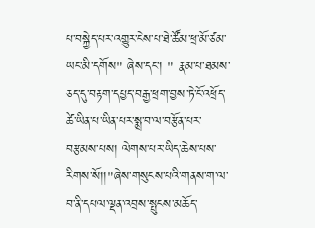པ་བསྐྱེད་པར་འགྱུར་ངེས་པ་ཐེ་ཚོམ་ཕྲ་མོ་ཙམ་ཡང་མི་དགོས" ཞེས་དང་། " རྣམ་པ་ཐམས་ཅད་དུ་བརྟག་དཔྱད་བརྒྱ་ཕྲག་བྱས་ཏེ་ངོ་འཕྲོད་ཚེ་ཡིན་པ་ཡིན་པར་སྨྲ་བ་ལ་བརྩོན་པར་བརྩམས་པས། ལེགས་པར་ཡིད་ཆེས་པས་རིགས་སོ།།"ཞེས་གསུངས་པའི་གནས་ག་ལ་བ་ནི་དཔལ་ལྡན་འབྲས་སྤུངས་མཆོད་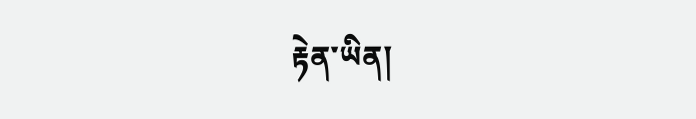རྟེན་ཡིན།